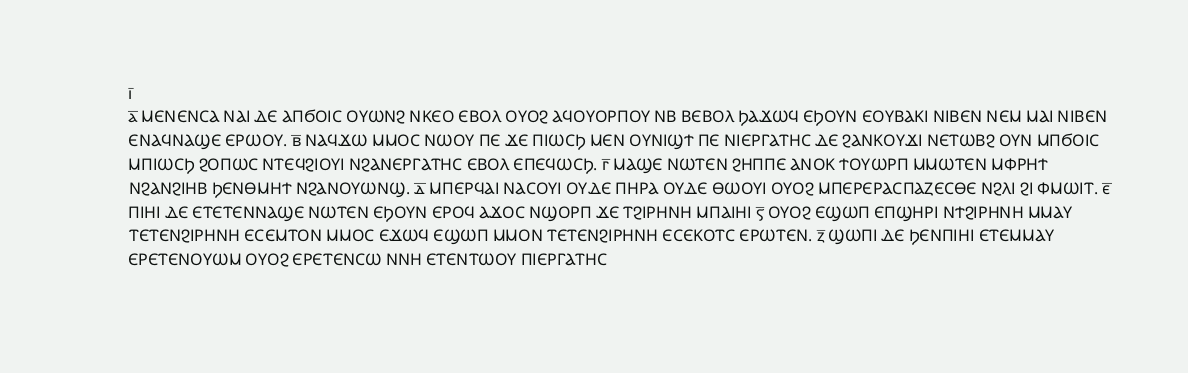ⲓ̅
ⲁ̅ ⲘⲈⲚⲈⲚⲤⲀ ⲚⲀⲒ ⲆⲈ ⲀⲠϬⲞⲒⲤ ⲞⲨⲰⲚϨ ⲚⲔⲈⲞ ⲈⲂⲞⲖ ⲞⲨⲞϨ ⲀϤⲞⲨⲞⲢⲠⲞⲨ ⲚⲂ ⲂⲈⲂⲞⲖ ϦⲀϪⲰϤ ⲈϦⲞⲨⲚ ⲈⲞⲨⲂⲀⲔⲒ ⲚⲒⲂⲈⲚ ⲚⲈⲘ ⲘⲀⲒ ⲚⲒⲂⲈⲚ ⲈⲚⲀϤⲚⲀϢⲈ ⲈⲢⲰⲞⲨ. ⲃ̅ ⲚⲀϤϪⲰ ⲘⲘⲞⲤ ⲚⲰⲞⲨ ⲠⲈ ϪⲈ ⲠⲒⲰⲤϦ ⲘⲈⲚ ⲞⲨⲚⲒϢϮ ⲠⲈ ⲚⲒⲈⲢⲄⲀⲦⲎⲤ ⲆⲈ ϨⲀⲚⲔⲞⲨϪⲒ ⲚⲈⲦⲰⲂϨ ⲞⲨⲚ ⲘⲠϬⲞⲒⲤ ⲘⲠⲒⲰⲤϦ ϨⲞⲠⲰⲤ ⲚⲦⲈϤϨⲒⲞⲨⲒ ⲚϨⲀⲚⲈⲢⲄⲀⲦⲎⲤ ⲈⲂⲞⲖ ⲈⲠⲈϤⲰⲤϦ. ⲅ̅ ⲘⲀϢⲈ ⲚⲰⲦⲈⲚ ϨⲎⲠⲠⲈ ⲀⲚⲞⲔ ϮⲞⲨⲰⲢⲠ ⲘⲘⲰⲦⲈⲚ ⲘⲪⲢⲎϮ ⲚϨⲀⲚϨⲒⲎⲂ ϦⲈⲚⲐⲘⲎϮ ⲚϨⲀⲚⲞⲨⲰⲚϢ. ⲇ̅ ⲘⲠⲈⲢϤⲀⲒ ⲚⲀⲤⲞⲨⲒ ⲞⲨⲆⲈ ⲠⲎⲢⲀ ⲞⲨⲆⲈ ⲐⲰⲞⲨⲒ ⲞⲨⲞϨ ⲘⲠⲈⲢⲈⲢⲀⲤⲠⲀⲌⲈⲤⲐⲈ ⲚϨⲖⲒ ϨⲒ ⲪⲘⲰⲒⲦ. ⲉ̅ ⲠⲒⲎⲒ ⲆⲈ ⲈⲦⲈⲦⲈⲚⲚⲀϢⲈ ⲚⲰⲦⲈⲚ ⲈϦⲞⲨⲚ ⲈⲢⲞϤ ⲀϪⲞⲤ ⲚϢⲞⲢⲠ ϪⲈ ⲦϨⲒⲢⲎⲚⲎ ⲘⲠⲀⲒⲎⲒ ⲋ̅ ⲞⲨⲞϨ ⲈϢⲰⲠ ⲈⲠϢⲎⲢⲒ ⲚϮϨⲒⲢⲎⲚⲎ ⲘⲘⲀⲨ ⲦⲈⲦⲈⲚϨⲒⲢⲎⲚⲎ ⲈⲤⲈⲘⲦⲞⲚ ⲘⲘⲞⲤ ⲈϪⲰϤ ⲈϢⲰⲠ ⲘⲘⲞⲚ ⲦⲈⲦⲈⲚϨⲒⲢⲎⲚⲎ ⲈⲤⲈⲔⲞⲦⲤ ⲈⲢⲰⲦⲈⲚ. ⲍ̅ ϢⲰⲠⲒ ⲆⲈ ϦⲈⲚⲠⲒⲎⲒ ⲈⲦⲈⲘⲘⲀⲨ ⲈⲢⲈⲦⲈⲚⲞⲨⲰⲘ ⲞⲨⲞϨ ⲈⲢⲈⲦⲈⲚⲤⲰ ⲚⲚⲎ ⲈⲦⲈⲚⲦⲰⲞⲨ ⲠⲒⲈⲢⲄⲀⲦⲎⲤ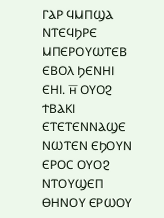ⲄⲀⲢ ϤⲘⲠϢⲀ ⲚⲦⲈϤϦⲢⲈ ⲘⲠⲈⲢⲞⲨⲰⲦⲈⲂ ⲈⲂⲞⲖ ϦⲈⲚⲎⲒ ⲈⲎⲒ. ⲏ̅ ⲞⲨⲞϨ ϮⲂⲀⲔⲒ ⲈⲦⲈⲦⲈⲚⲚⲀϢⲈ ⲚⲰⲦⲈⲚ ⲈϦⲞⲨⲚ ⲈⲢⲞⲤ ⲞⲨⲞϨ ⲚⲦⲞⲨϢⲈⲠ ⲐⲎⲚⲞⲨ ⲈⲢⲰⲞⲨ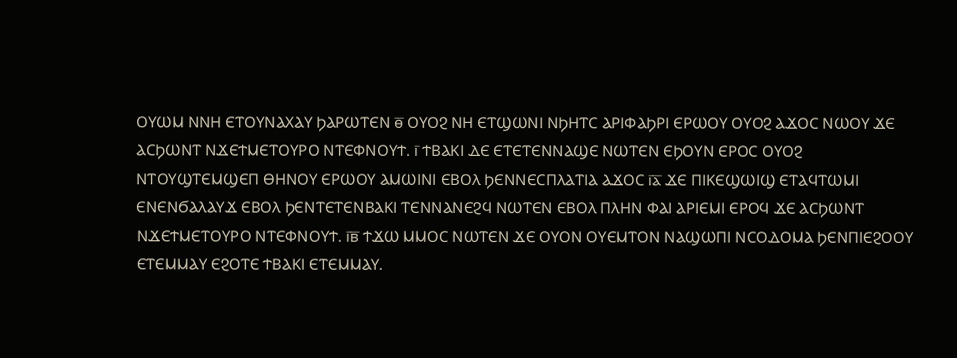ⲞⲨⲰⲘ ⲚⲚⲎ ⲈⲦⲞⲨⲚⲀⲬⲀⲨ ϦⲀⲢⲰⲦⲈⲚ ⲑ̅ ⲞⲨⲞϨ ⲚⲎ ⲈⲦϢⲰⲚⲒ ⲚϦⲎⲦⲤ ⲀⲢⲒⲪⲀϦⲢⲒ ⲈⲢⲰⲞⲨ ⲞⲨⲞϨ ⲀϪⲞⲤ ⲚⲰⲞⲨ ϪⲈ ⲀⲤϦⲰⲚⲦ ⲚϪⲈϮⲘⲈⲦⲞⲨⲢⲞ ⲚⲦⲈⲪⲚⲞⲨϮ. ⲓ̅ ϮⲂⲀⲔⲒ ⲆⲈ ⲈⲦⲈⲦⲈⲚⲚⲀϢⲈ ⲚⲰⲦⲈⲚ ⲈϦⲞⲨⲚ ⲈⲢⲞⲤ ⲞⲨⲞϨ ⲚⲦⲞⲨϢⲦⲈⲘϢⲈⲠ ⲐⲎⲚⲞⲨ ⲈⲢⲰⲞⲨ ⲀⲘⲰⲒⲚⲒ ⲈⲂⲞⲖ ϦⲈⲚⲚⲈⲤⲠⲖⲀⲦⲒⲀ ⲀϪⲞⲤ ⲓ̅ⲁ̅ ϪⲈ ⲠⲒⲔⲈϢⲰⲒϢ ⲈⲦⲀϤⲦⲰⲘⲒ ⲈⲚⲈⲚϬⲀⲖⲀⲨϪ ⲈⲂⲞⲖ ϦⲈⲚⲦⲈⲦⲈⲚⲂⲀⲔⲒ ⲦⲈⲚⲚⲀⲚⲈϨϤ ⲚⲰⲦⲈⲚ ⲈⲂⲞⲖ ⲠⲖⲎⲚ ⲪⲀⲒ ⲀⲢⲒⲈⲘⲒ ⲈⲢⲞϤ ϪⲈ ⲀⲤϦⲰⲚⲦ ⲚϪⲈϮⲘⲈⲦⲞⲨⲢⲞ ⲚⲦⲈⲪⲚⲞⲨϮ. ⲓ̅ⲃ̅ ϮϪⲰ ⲘⲘⲞⲤ ⲚⲰⲦⲈⲚ ϪⲈ ⲞⲨⲞⲚ ⲞⲨⲈⲘⲦⲞⲚ ⲚⲀϢⲰⲠⲒ ⲚⲤⲞⲆⲞⲘⲀ ϦⲈⲚⲠⲒⲈϨⲞⲞⲨ ⲈⲦⲈⲘⲘⲀⲨ ⲈϨⲞⲦⲈ ϮⲂⲀⲔⲒ ⲈⲦⲈⲘⲘⲀⲨ.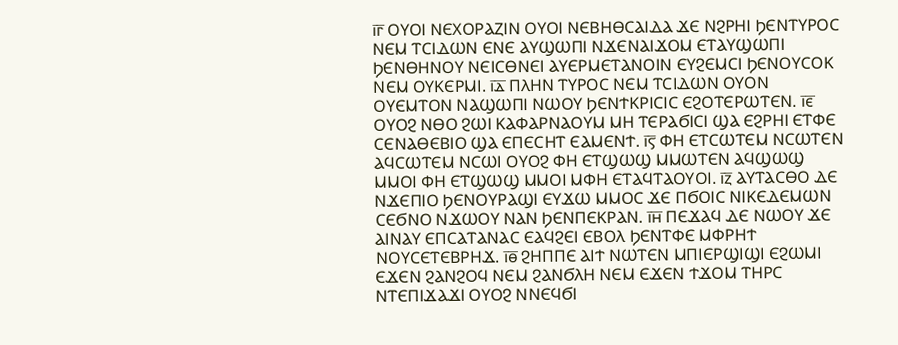ⲓ̅ⲅ̅ ⲞⲨⲞⲒ ⲚⲈⲬⲞⲢⲀⲌⲒⲚ ⲞⲨⲞⲒ ⲚⲈⲂⲎⲐⲤⲀⲒⲆⲀ ϪⲈ ⲚϨⲢⲎⲒ ϦⲈⲚⲦⲨⲢⲞⲤ ⲚⲈⲘ ⲦⲤⲒⲆⲰⲚ ⲈⲚⲈ ⲀⲨϢⲰⲠⲒ ⲚϪⲈⲚⲀⲒϪⲞⲘ ⲈⲦⲀⲨϢⲰⲠⲒ ϦⲈⲚⲐⲎⲚⲞⲨ ⲚⲈⲒⲤⲐⲚⲈⲒ ⲀⲨⲈⲢⲘⲈⲦⲀⲚⲞⲒⲚ ⲈⲨϨⲈⲘⲤⲒ ϦⲈⲚⲞⲨⲤⲞⲔ ⲚⲈⲘ ⲞⲨⲔⲈⲢⲘⲒ. ⲓ̅ⲇ̅ ⲠⲖⲎⲚ ⲦⲨⲢⲞⲤ ⲚⲈⲘ ⲦⲤⲒⲆⲰⲚ ⲞⲨⲞⲚ ⲞⲨⲈⲘⲦⲞⲚ ⲚⲀϢⲰⲠⲒ ⲚⲰⲞⲨ ϦⲈⲚϮⲔⲢⲒⲤⲒⲤ ⲈϨⲞⲦⲈⲢⲰⲦⲈⲚ. ⲓ̅ⲉ̅ ⲞⲨⲞϨ ⲚⲐⲞ ϨⲰⲒ ⲔⲀⲪⲀⲢⲚⲀⲞⲨⲘ ⲘⲎ ⲦⲈⲢⲀϬⲒⲤⲒ ϢⲀ ⲈϨⲢⲎⲒ ⲈⲦⲪⲈ ⲤⲈⲚⲀⲐⲈⲂⲒⲞ ϢⲀ ⲈⲠⲈⲤⲎⲦ ⲈⲀⲘⲈⲚϮ. ⲓ̅ⲋ̅ ⲪⲎ ⲈⲦⲤⲰⲦⲈⲘ ⲚⲤⲰⲦⲈⲚ ⲀϤⲤⲰⲦⲈⲘ ⲚⲤⲰⲒ ⲞⲨⲞϨ ⲪⲎ ⲈⲦϢⲰϢ ⲘⲘⲰⲦⲈⲚ ⲀϤϢⲰϢ ⲘⲘⲞⲒ ⲪⲎ ⲈⲦϢⲰϢ ⲘⲘⲞⲒ ⲘⲪⲎ ⲈⲦⲀϤⲦⲀⲞⲨⲞⲒ. ⲓ̅ⲍ̅ ⲀⲨⲦⲀⲤⲐⲞ ⲆⲈ ⲚϪⲈⲠⲒⲞ ϦⲈⲚⲞⲨⲢⲀϢⲒ ⲈⲨϪⲰ ⲘⲘⲞⲤ ϪⲈ ⲠϬⲞⲒⲤ ⲚⲒⲔⲈⲆⲈⲘⲰⲚ ⲤⲈϬⲚⲞ ⲚϪⲰⲞⲨ ⲚⲀⲚ ϦⲈⲚⲠⲈⲔⲢⲀⲚ. ⲓ̅ⲏ̅ ⲠⲈϪⲀϤ ⲆⲈ ⲚⲰⲞⲨ ϪⲈ ⲀⲒⲚⲀⲨ ⲈⲠⲤⲀⲦⲀⲚⲀⲤ ⲈⲀϤϨⲈⲒ ⲈⲂⲞⲖ ϦⲈⲚⲦⲪⲈ ⲘⲪⲢⲎϮ ⲚⲞⲨⲤⲈⲦⲈⲂⲢⲎϪ. ⲓ̅ⲑ̅ ϨⲎⲠⲠⲈ ⲀⲒϮ ⲚⲰⲦⲈⲚ ⲘⲠⲒⲈⲢϢⲒϢⲒ ⲈϨⲰⲘⲒ ⲈϪⲈⲚ ϨⲀⲚϨⲞϤ ⲚⲈⲘ ϨⲀⲚϬⲖⲎ ⲚⲈⲘ ⲈϪⲈⲚ ϮϪⲞⲘ ⲦⲎⲢⲤ ⲚⲦⲈⲠⲒϪⲀϪⲒ ⲞⲨⲞϨ ⲚⲚⲈϤϬⲒ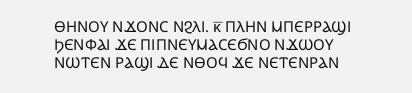ⲐⲎⲚⲞⲨ ⲚϪⲞⲚⲤ ⲚϨⲖⲒ. ⲕ̅ ⲠⲖⲎⲚ ⲘⲠⲈⲢⲢⲀϢⲒ ϦⲈⲚⲪⲀⲒ ϪⲈ ⲠⲒⲠⲚⲈⲨⲘⲀⲤⲈϬⲚⲞ ⲚϪⲰⲞⲨ ⲚⲰⲦⲈⲚ ⲢⲀϢⲒ ⲆⲈ ⲚⲐⲞϤ ϪⲈ ⲚⲈⲦⲈⲚⲢⲀⲚ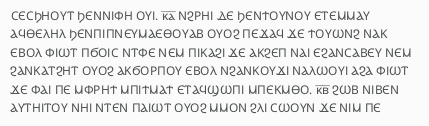ⲤⲈⲤϦⲎⲞⲨⲦ ϦⲈⲚⲚⲒⲪⲎ ⲞⲨⲒ. ⲕ̅ⲁ̅ ⲚϨⲢⲎⲒ ⲆⲈ ϦⲈⲚϮⲞⲨⲚⲞⲨ ⲈⲦⲈⲘⲘⲀⲨ ⲀϤⲐⲈⲖⲎⲖ ϦⲈⲚⲠⲒⲠⲚⲈⲨⲘⲀⲈⲐⲞⲨⲀⲂ ⲞⲨⲞϨ ⲠⲈϪⲀϤ ϪⲈ ϮⲞⲨⲰⲚϨ ⲚⲀⲔ ⲈⲂⲞⲖ ⲪⲒⲰⲦ ⲠϬⲞⲒⲤ ⲚⲦⲪⲈ ⲚⲈⲘ ⲠⲒⲔⲀϨⲒ ϪⲈ ⲀⲔϨⲈⲠ ⲚⲀⲒ ⲈϨⲀⲚⲤⲀⲂⲈⲨ ⲚⲈⲘ ϨⲀⲚⲔⲀⲦϨⲎⲦ ⲞⲨⲞϨ ⲀⲔϬⲞⲢⲠⲞⲨ ⲈⲂⲞⲖ ⲚϨⲀⲚⲔⲞⲨϪⲒ ⲚⲀⲖⲰⲞⲨⲒ ⲀϨⲀ ⲪⲒⲰⲦ ϪⲈ ⲪⲀⲒ ⲠⲈ ⲘⲪⲢⲎϮ ⲘⲠⲒϮⲘⲀϮ ⲈⲦⲀϤϢⲰⲠⲒ ⲘⲠⲈⲔⲘⲐⲞ. ⲕ̅ⲃ̅ ϨⲰⲂ ⲚⲒⲂⲈⲚ ⲀⲨⲦⲎⲒⲦⲞⲨ ⲚⲎⲒ ⲚⲦⲈⲚ ⲠⲀⲒⲰⲦ ⲞⲨⲞϨ ⲘⲘⲞⲚ ϨⲖⲒ ⲤⲰⲞⲨⲚ ϪⲈ ⲚⲒⲘ ⲠⲈ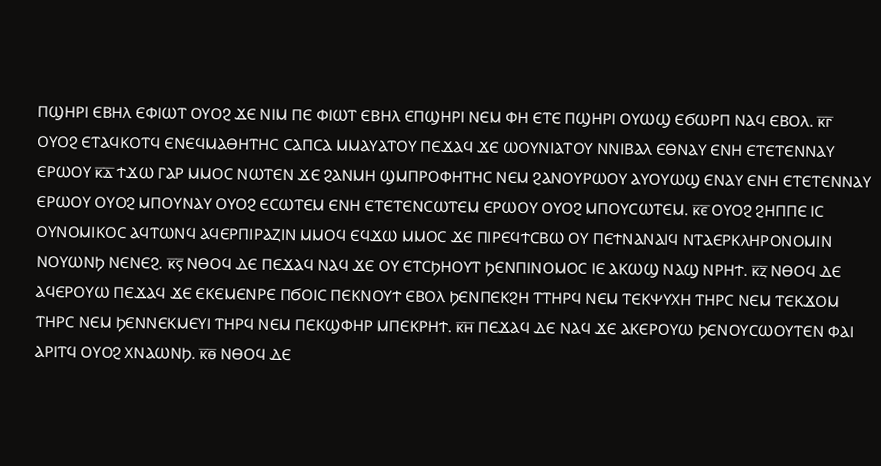ⲠϢⲎⲢⲒ ⲈⲂⲎⲖ ⲈⲪⲒⲰⲦ ⲞⲨⲞϨ ϪⲈ ⲚⲒⲘ ⲠⲈ ⲪⲒⲰⲦ ⲈⲂⲎⲖ ⲈⲠϢⲎⲢⲒ ⲚⲈⲘ ⲪⲎ ⲈⲦⲈ ⲠϢⲎⲢⲒ ⲞⲨⲰϢ ⲈϬⲰⲢⲠ ⲚⲀϤ ⲈⲂⲞⲖ. ⲕ̅ⲅ̅ ⲞⲨⲞϨ ⲈⲦⲀϤⲔⲞⲦϤ ⲈⲚⲈϤⲘⲀⲐⲎⲦⲎⲤ ⲤⲀⲠⲤⲀ ⲘⲘⲀⲨⲀⲦⲞⲨ ⲠⲈϪⲀϤ ϪⲈ ⲰⲞⲨⲚⲒⲀⲦⲞⲨ ⲚⲚⲒⲂⲀⲖ ⲈⲐⲚⲀⲨ ⲈⲚⲎ ⲈⲦⲈⲦⲈⲚⲚⲀⲨ ⲈⲢⲰⲞⲨ ⲕ̅ⲇ̅ ϮϪⲰ ⲄⲀⲢ ⲘⲘⲞⲤ ⲚⲰⲦⲈⲚ ϪⲈ ϨⲀⲚⲘⲎ ϢⲘⲠⲢⲞⲪⲎⲦⲎⲤ ⲚⲈⲘ ϨⲀⲚⲞⲨⲢⲰⲞⲨ ⲀⲨⲞⲨⲰϢ ⲈⲚⲀⲨ ⲈⲚⲎ ⲈⲦⲈⲦⲈⲚⲚⲀⲨ ⲈⲢⲰⲞⲨ ⲞⲨⲞϨ ⲘⲠⲞⲨⲚⲀⲨ ⲞⲨⲞϨ ⲈⲤⲰⲦⲈⲘ ⲈⲚⲎ ⲈⲦⲈⲦⲈⲚⲤⲰⲦⲈⲘ ⲈⲢⲰⲞⲨ ⲞⲨⲞϨ ⲘⲠⲞⲨⲤⲰⲦⲈⲘ. ⲕ̅ⲉ̅ ⲞⲨⲞϨ ϨⲎⲠⲠⲈ ⲒⲤ ⲞⲨⲚⲞⲘⲒⲔⲞⲤ ⲀϤⲦⲰⲚϤ ⲀϤⲈⲢⲠⲒⲢⲀⲌⲒⲚ ⲘⲘⲞϤ ⲈϤϪⲰ ⲘⲘⲞⲤ ϪⲈ ⲠⲒⲢⲈϤϮⲤⲂⲰ ⲞⲨ ⲠⲈϮⲚⲀⲚⲀⲒϤ ⲚⲦⲀⲈⲢⲔⲖⲎⲢⲞⲚⲞⲘⲒⲚ ⲚⲞⲨⲰⲚϦ ⲚⲈⲚⲈϨ. ⲕ̅ⲋ̅ ⲚⲐⲞϤ ⲆⲈ ⲠⲈϪⲀϤ ⲚⲀϤ ϪⲈ ⲞⲨ ⲈⲦⲤϦⲎⲞⲨⲦ ϦⲈⲚⲠⲒⲚⲞⲘⲞⲤ ⲒⲈ ⲀⲔⲰϢ ⲚⲀϢ ⲚⲢⲎϮ. ⲕ̅ⲍ̅ ⲚⲐⲞϤ ⲆⲈ ⲀϤⲈⲢⲞⲨⲰ ⲠⲈϪⲀϤ ϪⲈ ⲈⲔⲈⲘⲈⲚⲢⲈ ⲠϬⲞⲒⲤ ⲠⲈⲔⲚⲞⲨϮ ⲈⲂⲞⲖ ϦⲈⲚⲠⲈⲔϨⲎ ⲦⲦⲎⲢϤ ⲚⲈⲘ ⲦⲈⲔⲮⲨⲬⲎ ⲦⲎⲢⲤ ⲚⲈⲘ ⲦⲈⲔϪⲞⲘ ⲦⲎⲢⲤ ⲚⲈⲘ ϦⲈⲚⲚⲈⲔⲘⲈⲨⲒ ⲦⲎⲢϤ ⲚⲈⲘ ⲠⲈⲔϢⲪⲎⲢ ⲘⲠⲈⲔⲢⲎϮ. ⲕ̅ⲏ̅ ⲠⲈϪⲀϤ ⲆⲈ ⲚⲀϤ ϪⲈ ⲀⲔⲈⲢⲞⲨⲰ ϦⲈⲚⲞⲨⲤⲰⲞⲨⲦⲈⲚ ⲪⲀⲒ ⲀⲢⲒⲦϤ ⲞⲨⲞϨ ⲬⲚⲀⲰⲚϦ. ⲕ̅ⲑ̅ ⲚⲐⲞϤ ⲆⲈ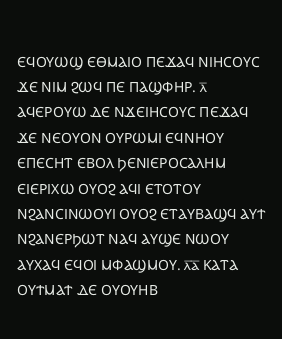ⲈϤⲞⲨⲰϢ ⲈⲐⲘⲀⲒⲞ ⲠⲈϪⲀϤ ⲚⲒⲎⲤⲞⲨⲤ ϪⲈ ⲚⲒⲘ ϨⲰϤ ⲠⲈ ⲠⲀϢⲪⲎⲢ. ⲗ̅ ⲀϤⲈⲢⲞⲨⲰ ⲆⲈ ⲚϪⲈⲒⲎⲤⲞⲨⲤ ⲠⲈϪⲀϤ ϪⲈ ⲚⲈⲞⲨⲞⲚ ⲞⲨⲢⲰⲘⲒ ⲈϤⲚⲎⲞⲨ ⲈⲠⲈⲤⲎⲦ ⲈⲂⲞⲖ ϦⲈⲚⲒⲈⲢⲞⲤⲀⲖⲎⲘ ⲈⲒⲈⲢⲒⲬⲰ ⲞⲨⲞϨ ⲀϤⲒ ⲈⲦⲞⲦⲞⲨ ⲚϨⲀⲚⲤⲒⲚⲰⲞⲨⲒ ⲞⲨⲞϨ ⲈⲦⲀⲨⲂⲀϢϤ ⲀⲨϮ ⲚϨⲀⲚⲈⲢϦⲰⲦ ⲚⲀϤ ⲀⲨϢⲈ ⲚⲰⲞⲨ ⲀⲨⲬⲀϤ ⲈϤⲞⲒ ⲘⲪⲀϢⲘⲞⲨ. ⲗ̅ⲁ̅ ⲔⲀⲦⲀ ⲞⲨϮⲘⲀϮ ⲆⲈ ⲞⲨⲞⲨⲎⲂ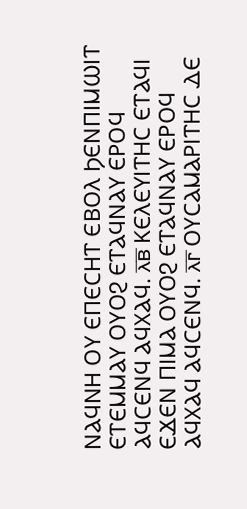ⲚⲀϤⲚⲎ ⲞⲨ ⲈⲠⲈⲤⲎⲦ ⲈⲂⲞⲖ ϦⲈⲚⲠⲒⲘⲰⲒⲦ ⲈⲦⲈⲘⲘⲀⲨ ⲞⲨⲞϨ ⲈⲦⲀϤⲚⲀⲨ ⲈⲢⲞϤ ⲀϤⲤⲈⲚϤ ⲀϤⲬⲀϤ. ⲗ̅ⲃ̅ ⲔⲈⲖⲈⲨⲒⲦⲎⲤ ⲈⲦⲀϤⲒ ⲈϪⲈⲚ ⲠⲒⲘⲀ ⲞⲨⲞϨ ⲈⲦⲀϤⲚⲀⲨ ⲈⲢⲞϤ ⲀϤⲬⲀϤ ⲀϤⲤⲈⲚϤ. ⲗ̅ⲅ̅ ⲞⲨⲤⲀⲘⲀⲢⲒⲦⲎⲤ ⲆⲈ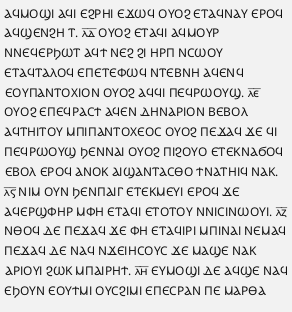ⲀϤⲘⲞϢⲒ ⲀϤⲒ ⲈϨⲢⲎⲒ ⲈϪⲰϤ ⲞⲨⲞϨ ⲈⲦⲀϤⲚⲀⲨ ⲈⲢⲞϤ ⲀϤϢⲈⲚϨⲎ Ⲧ. ⲗ̅ⲇ̅ ⲞⲨⲞϨ ⲈⲦⲀϤⲒ ⲀϤⲘⲞⲨⲢ ⲚⲚⲈϤⲈⲢϦⲰⲦ ⲀϤϮ ⲚⲈϨ ϨⲒ ⲎⲢⲠ ⲚⲤⲰⲞⲨ ⲈⲦⲀϤⲦⲀⲖⲞϤ ⲈⲠⲈⲦⲈⲪⲰϤ ⲚⲦⲈⲂⲚⲎ ⲀϤⲈⲚϤ ⲈⲞⲨⲠⲀⲚⲦⲞⲬⲒⲞⲚ ⲞⲨⲞϨ ⲀϤϤⲒ ⲠⲈϤⲢⲰⲞⲨϢ. ⲗ̅ⲉ̅ ⲞⲨⲞϨ ⲈⲠⲈϤⲢⲀⲤϮ ⲀϤⲈⲚ ⲆⲎⲚⲀⲢⲒⲞⲚ ⲂⲈⲂⲞⲖ ⲀϤⲦⲎⲒⲦⲞⲨ ⲘⲠⲒⲠⲀⲚⲦⲞⲬⲈⲞⲤ ⲞⲨⲞϨ ⲠⲈϪⲀϤ ϪⲈ ϤⲒ ⲠⲈϤⲢⲰⲞⲨϢ ϦⲈⲚⲚⲀⲒ ⲞⲨⲞϨ ⲠⲒϨⲞⲨⲞ ⲈⲦⲈⲔⲚⲀϬⲞϤ ⲈⲂⲞⲖ ⲈⲢⲞϤ ⲀⲚⲞⲔ ⲀⲒϢⲀⲚⲦⲀⲤⲐⲞ ϮⲚⲀⲦⲎⲒϤ ⲚⲀⲔ. ⲗ̅ⲋ̅ ⲚⲒⲘ ⲞⲨⲚ ϦⲈⲚⲠⲀⲒⲄ ⲈⲦⲈⲔⲘⲈⲨⲒ ⲈⲢⲞϤ ϪⲈ ⲀϤⲈⲢϢⲪⲎⲢ ⲘⲪⲎ ⲈⲦⲀϤⲒ ⲈⲦⲞⲦⲞⲨ ⲚⲚⲒⲤⲒⲚⲰⲞⲨⲒ. ⲗ̅ⲍ̅ ⲚⲐⲞϤ ⲆⲈ ⲠⲈϪⲀϤ ϪⲈ ⲪⲎ ⲈⲦⲀϤⲒⲢⲒ ⲘⲠⲒⲚⲀⲒ ⲚⲈⲘⲀϤ ⲠⲈϪⲀϤ ⲆⲈ ⲚⲀϤ ⲚϪⲈⲒⲎⲤⲞⲨⲤ ϪⲈ ⲘⲀϢⲈ ⲚⲀⲔ ⲀⲢⲒⲞⲨⲒ ϨⲰⲔ ⲘⲠⲀⲒⲢⲎϮ. ⲗ̅ⲏ̅ ⲈⲨⲘⲞϢⲒ ⲆⲈ ⲀϤϢⲈ ⲚⲀϤ ⲈϦⲞⲨⲚ ⲈⲞⲨϮⲘⲒ ⲞⲨⲤϨⲒⲘⲒ ⲈⲠⲈⲤⲢⲀⲚ ⲠⲈ ⲘⲀⲢⲐⲀ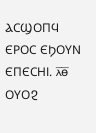ⲀⲤϢⲞⲠϤ ⲈⲢⲞⲤ ⲈϦⲞⲨⲚ ⲈⲠⲈⲤⲎⲒ. ⲗ̅ⲑ̅ ⲞⲨⲞϨ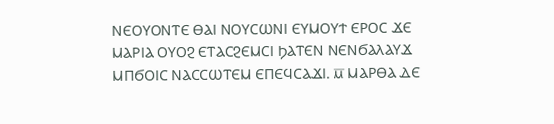ⲚⲈⲞⲨⲞⲚⲦⲈ ⲐⲀⲒ ⲚⲞⲨⲤⲰⲚⲒ ⲈⲨⲘⲞⲨϮ ⲈⲢⲞⲤ ϪⲈ ⲘⲀⲢⲒⲀ ⲞⲨⲞϨ ⲈⲦⲀⲤϨⲈⲘⲤⲒ ϦⲀⲦⲈⲚ ⲚⲈⲚϬⲀⲖⲀⲨϪ ⲘⲠϬⲞⲒⲤ ⲚⲀⲤⲤⲰⲦⲈⲘ ⲈⲠⲈϤⲤⲀϪⲒ. ⲙ̅ ⲘⲀⲢⲐⲀ ⲆⲈ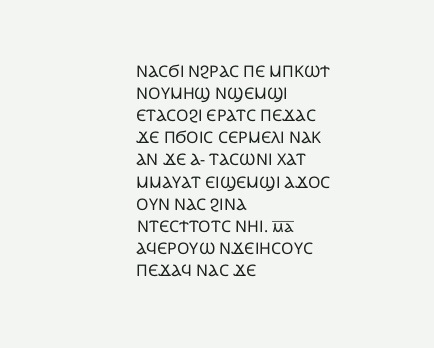ⲚⲀⲤϬⲒ ⲚϨⲢⲀⲤ ⲠⲈ ⲘⲠⲔⲰϮ ⲚⲞⲨⲘⲎϢ ⲚϢⲈⲘϢⲒ ⲈⲦⲀⲤⲞϨⲒ ⲈⲢⲀⲦⲤ ⲠⲈϪⲀⲤ ϪⲈ ⲠϬⲞⲒⲤ ⲤⲈⲢⲘⲈⲖⲒ ⲚⲀⲔ ⲀⲚ ϪⲈ Ⲁ- ⲦⲀⲤⲰⲚⲒ ⲬⲀⲦ ⲘⲘⲀⲨⲀⲦ ⲈⲒϢⲈⲘϢⲒ ⲀϪⲞⲤ ⲞⲨⲚ ⲚⲀⲤ ϨⲒⲚⲀ ⲚⲦⲈⲤϮⲦⲞⲦⲤ ⲚⲎⲒ. ⲙ̅ⲁ̅ ⲀϤⲈⲢⲞⲨⲰ ⲚϪⲈⲒⲎⲤⲞⲨⲤ ⲠⲈϪⲀϤ ⲚⲀⲤ ϪⲈ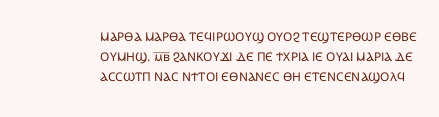ⲘⲀⲢⲐⲀ ⲘⲀⲢⲐⲀ ⲦⲈϤⲒⲢⲰⲞⲨϢ ⲞⲨⲞϨ ⲦⲈϢⲦⲈⲢⲐⲰⲢ ⲈⲐⲂⲈ ⲞⲨⲘⲎϢ. ⲙ̅ⲃ̅ ϨⲀⲚⲔⲞⲨϪⲒ ⲆⲈ ⲠⲈ ϮⲬⲢⲒⲀ ⲒⲈ ⲞⲨⲀⲒ ⲘⲀⲢⲒⲀ ⲆⲈ ⲀⲤⲤⲰⲦⲠ ⲚⲀⲤ ⲚϮⲦⲞⲒ ⲈⲐⲚⲀⲚⲈⲤ ⲐⲎ ⲈⲦⲈⲚⲤⲈⲚⲀϢⲞⲖϤ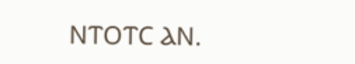ⲚⲦⲞⲦⲤ ⲀⲚ.